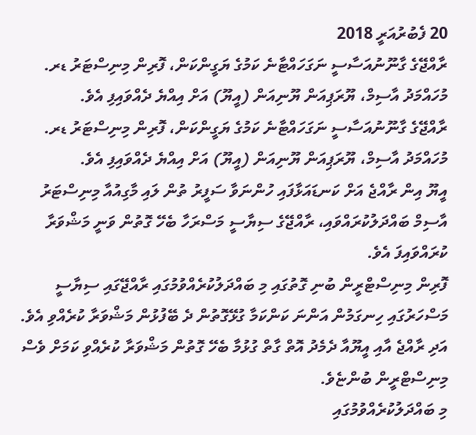20 ފެބުރުއަރީ 2018
ރާއްޖޭގެ ގާނޫނުއަސާސީ ނަގަހައްޓާނެ ކަމުގެ ޔަގީންކަން، ފޮރިން މިނިސްޓަރު ޑރ. މުހައްމަދު އާސިމް، ޔޫރަޕިއަން ޔޫނިއަން (އީޔޫ) އަށް އިއްޔެ ދެއްވައިފި އެވެ.
ރާއްޖޭގެ ގާނޫނުއަސާސީ ނަގަހައްޓާނެ ކަމުގެ ޔަގީންކަން، ފޮރިން މިނިސްޓަރު ޑރ. މުހައްމަދު އާސިމް، ޔޫރަޕިއަން ޔޫނިއަން (އީޔޫ) އަށް އިއްޔެ ދެއްވައިފި އެވެ.
އީޔޫ އިން ރާއްޖެ އަށް ކަނޑައަޅާފައި ހުންނަވާ ސަފީރު ތުން ލައި މާގިއުއާ މިނިސްޓަރު އާސިމް ބައްދަލުކުރައްވައި، ރާއްޖޭގެ ސިޔާސީ މަސްރަހާ ބެހޭ ގޮތުން ވަނީ މަޝްވަރާ ކުރައްވައިފަ އެވެ.
ފޮރިން މިނިސްޓްރީން ބުނި ގޮތުގައި މި ބައްދަލުކުރެއްވުމުގައި ރާއްޖޭގައި ސިޔާސީ މަސްހަރުގައި ހިނގަމުން އަންނަ ކަންކަމާ ގުޅޭގޮތުން ދެ ބޭފުޅުން މަޝްވަރާ ކުރެއްވި އެވެ. އަދި ރާއްޖެ އާއި އީޔޫއާ ދެމެދު އޮތް ގާތް ގުޅުމާ ބެހޭ ގޮތުން މަޝްވަރާ ކުރެއްވި ކަމަށް ވެސް މިނިސްޓްރީން ބުންޏެވެ.
މި ބައްދަލުކުރެއްވުމުގައި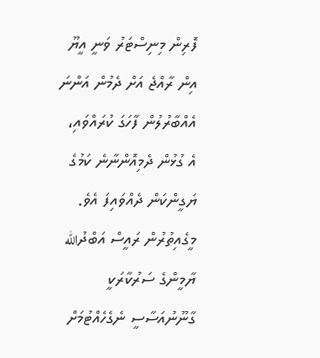ފޮރިން މިނިސްޓަރު ވަނީ އީޔޫ އިން ރާއްޖެ އަށް ދެމުން އަންނަ އެއްބާރުލުން ފާހަގަ ކުރައްވައި، އެ ގުޅުން ދެމިއޮންނާނެ ކަމުގެ ޔަގީންކަން ދެއްވައިފަ އެވެ.
މީގެއިތުރުން ރައީސް އަބްދުالله ޔާމީންގެ ސަރުކާރަކީ ގާނޫނުއަސާސީ ނެގެހެއްޓުމަށް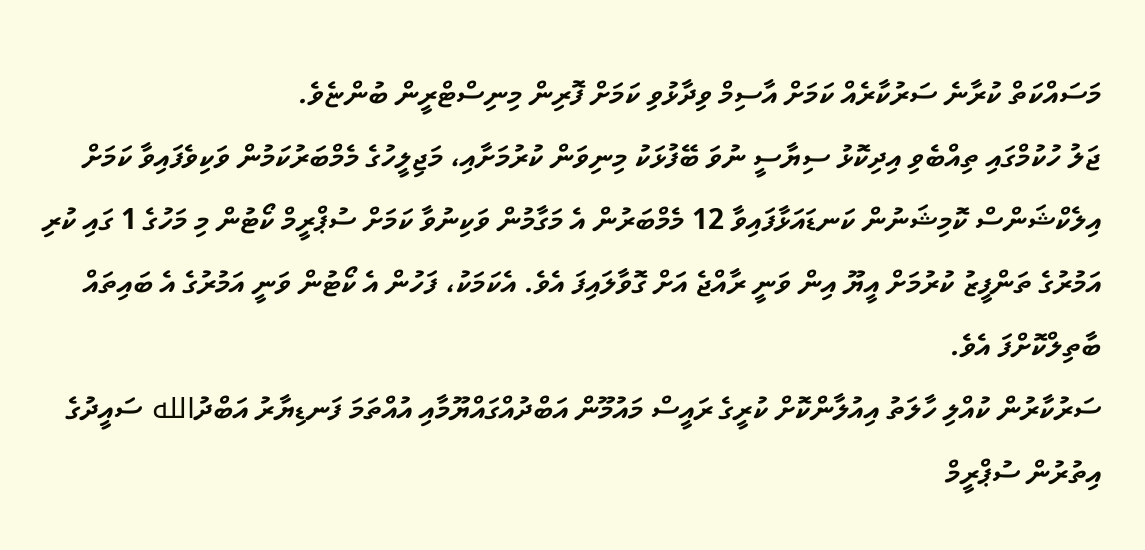މަސައްކަތް ކުރާނެ ސަރުކާރެއް ކަމަށް އާސިމް ވިދާޅުވި ކަމަށް ފޮރިން މިނިސްޓްރީން ބުންޏެވެ.
ޖަލު ހުކުމްގައި ތިއްބެވި އިދިކޮޅު ސިޔާސީ ނުވަ ބޭފުޅަކު މިނިވަން ކުރުމަށާއި، މަޖިލީހުގެ މެމްބަރުކަމުން ވަކިވެފައިވާ ކަމަށް އިލެކްޝަންސް ކޮމިޝަނުން ކަނޑައަޅާފައިވާ 12 މެމްބަރުން އެ މަގާމުން ވަކިނުވާ ކަމަށް ސުޕްރީމް ކޯޓުން މި މަހުގެ 1 ގައި ކުރި އަމުރުގެ ތަންފީޒު ކުރުމަށް އީޔޫ އިން ވަނީ ރާއްޖެ އަށް ގޮވާލައިފަ އެވެ. އެކަމަކު، ފަހުން އެ ކޯޓުން ވަނީ އަމުރުގެ އެ ބައިތައް ބާތިލްކޮށްފަ އެވެ.
ސަރުކާރުން ކުއްލި ހާލަތު އިއުލާންކޮށް ކުރީގެ ރައީސް މައުމޫން އަބްދުއްގައްޔޫމާއި އުއްތަމަ ފަނޑިޔާރު އަބްދުالله ސައީދުގެ އިތުރުން ސުޕްރީމް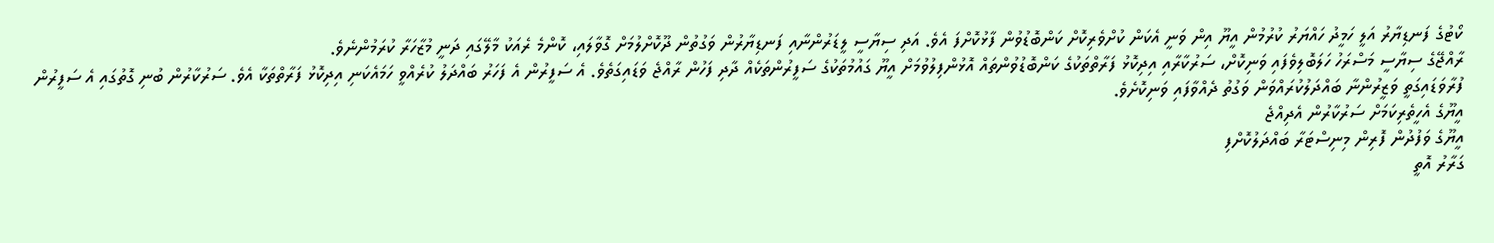ކޯޓުގެ ފަނޑިޔާރު އަލީ ހަމީދު ހައްޔަރު ކުރުމުން އީޔޫ އިން ވަނީ އެކަން ކުށްވެރިކޮށް ކަންބޮޑުވުން ފާޅުކޮށްފަ އެވެ. އަދި ސިޔާސީ ލީޑަރުންނާއި ފަނޑިޔާރުން ވަގުތުން ދޫކޮށްލުމަށް ގޮވާލައި، ކޮންމެ ރެއަކު މާލޭގައި ދަނީ މުޒާހަރާ ކުރަމުންނެވެ.
ރާއްޖޭގެ ސިޔާސީ މަސްރަހު ހަލަބޮލިވެފައި ވަނިކޮށް، ސަރުކާރާއި އިދިކޮޅު ފަރާތްތަކުގެ ކަންބޮޑުވުންތައް އޮޅުންފިލުވުމަށް އީޔޫ ގައުމުތަކުގެ ސަފީރުންތަކެއް ދާދި ފަހުން ރާއްޖެ ވަޑައިގަތެވެ. އެ ސަފީރުން އެ ފަހަރު ބައްދަލު ކުރެއްވީ ހަމައެކަނި އިދިކޮޅު ފަރާތްތަކާ އެވެ. ސަރުކާރުން ބުނި ގޮތުގައި އެ ސަފީރުން ފުރާވަޑައިގަތީ ވަޒީރުންނާ ބައްދަލުކުރައްވަން ވަގުތު ދެއްވާފައި ވަނިކޮށެވެ.
އީޔޫގެ އެހީތެރިކަމަށް ސަރުކާރުން އެދިއްޖެ
އީޔޫގެ ވަފުދުން ފޮރިން މިނިސްޓަރާ ބައްދަލުކޮށްފި
ގަރާރު އޮތީ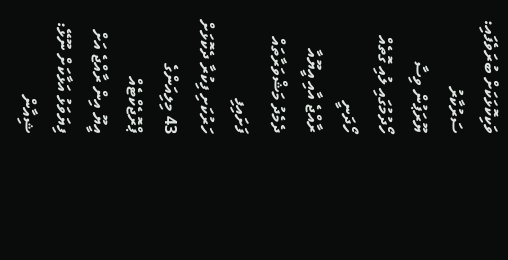ވަކިކޮޅަކަށް ބުރަވެފައި: ސަރުކާރު
ޔޫރަޕުން ވިސާ ހޯދުމުގައި ލުއި ގޮތެއް ހޯދަނީ
ރާއްޖެ އާއި އީޔޫއާ ދެމެދު މަޝްވަރާތައް ފަށައިފި
ހަރުކަށި ފިކުރާ ދެކޮޅަށް 43 މިލިއަންގެ ޕްރޮޖެކްޓެއް
އީޔޫ އިން ރާއްޖެ އަށް ފިޔަވަޅު އަޅާކަށް ނޫޅޭ: ޝިއާން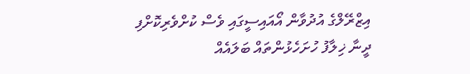އިޒްރޭލްގެ އުދުވާން އޯއައިސީގައި ވެސް ކުށްވެރިކޮށްފި
ދީނާ ޚިލާފު ހުށަހެޅުންތައް ބަލައެއް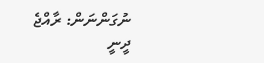ނުގަންނަން: ރާއްޖެ
ދީނީ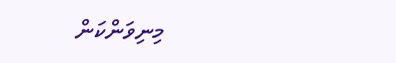މިނިވަންކަން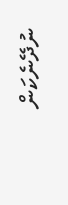ނުދޭނެކަން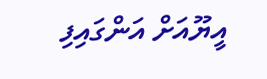އީޔޫއަށް އަންގައިފި